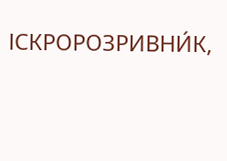ІСКРОРОЗРИВНИ́К,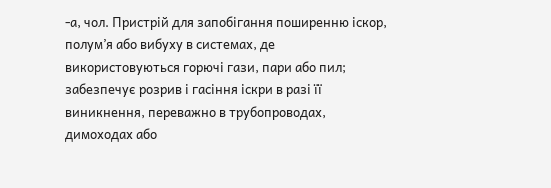-а, чол. Пристрій для запобігання поширенню іскор, полум’я або вибуху в системах, де використовуються горючі гази, пари або пил; забезпечує розрив і гасіння іскри в разі її виникнення, переважно в трубопроводах, димоходах або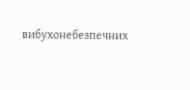вибухонебезпечних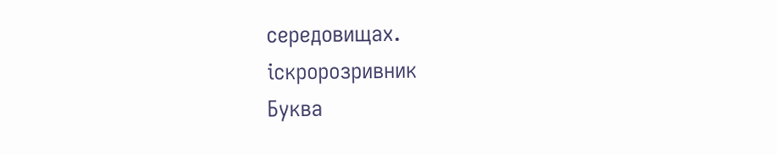середовищах.
іскророзривник
Буква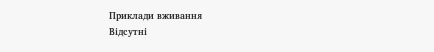Приклади вживання
Відсутні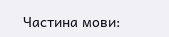Частина мови: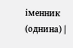іменник (однина) |